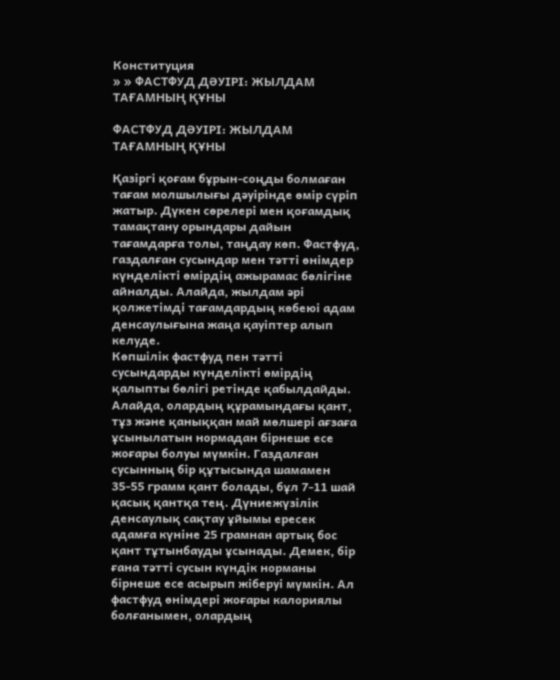Конституция
» » ФАСТФУД ДӘУІРІ: ЖЫЛДАМ ТАҒАМНЫҢ ҚҰНЫ

ФАСТФУД ДӘУІРІ: ЖЫЛДАМ ТАҒАМНЫҢ ҚҰНЫ

Қазіргі қоғам бұрын-соңды болмаған тағам молшылығы дәуірінде өмір сүріп жатыр. Дүкен сөрелері мен қоғамдық тамақтану орындары дайын тағамдарға толы, таңдау көп. Фастфуд, газдалған сусындар мен тәтті өнімдер күнделікті өмірдің ажырамас бөлігіне айналды. Алайда, жылдам әрі қолжетімді тағамдардың көбеюі адам денсаулығына жаңа қауіптер алып келуде.
Көпшілік фастфуд пен тәтті сусындарды күнделікті өмірдің қалыпты бөлігі ретінде қабылдайды. Алайда, олардың құрамындағы қант, тұз және қаныққан май мөлшері ағзаға ұсынылатын нормадан бірнеше есе жоғары болуы мүмкін. Газдалған сусынның бір құтысында шамамен 35-55 грамм қант болады, бұл 7-11 шай қасық қантқа тең. Дүниежүзілік денсаулық сақтау ұйымы ересек адамға күніне 25 грамнан артық бос қант тұтынбауды ұсынады. Демек, бір ғана тәтті сусын күндік норманы бірнеше есе асырып жіберуі мүмкін. Ал фастфуд өнімдері жоғары калориялы болғанымен, олардың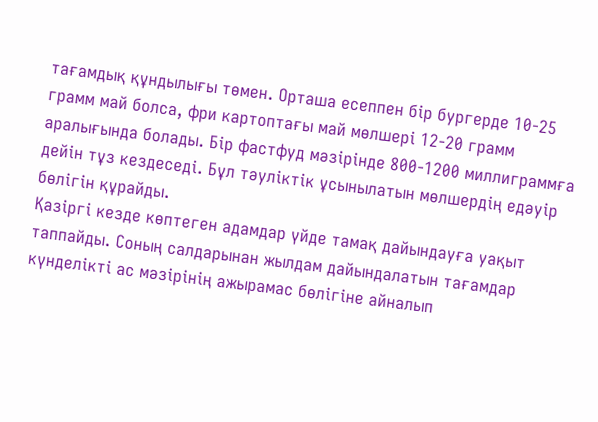тағамдық құндылығы төмен. Орташа есеппен бір бургерде 10-25 грамм май болса, фри картоптағы май мөлшері 12-20 грамм аралығында болады. Бір фастфуд мәзірінде 800-1200 миллиграммға дейін тұз кездеседі. Бұл тәуліктік ұсынылатын мөлшердің едәуір бөлігін құрайды.
Қазіргі кезде көптеген адамдар үйде тамақ дайындауға уақыт таппайды. Соның салдарынан жылдам дайындалатын тағамдар күнделікті ас мәзірінің ажырамас бөлігіне айналып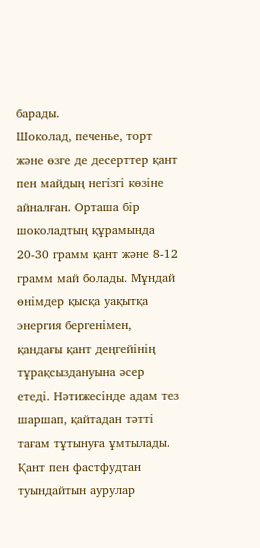барады.
Шоколад, печенье, торт және өзге де десерттер қант пен майдың негізгі көзіне айналған. Орташа бір шоколадтың құрамында 20-30 грамм қант және 8-12 грамм май болады. Мұндай өнімдер қысқа уақытқа энергия бергенімен, қандағы қант деңгейінің тұрақсыздануына әсер етеді. Нәтижесінде адам тез шаршап, қайтадан тәтті тағам тұтынуға ұмтылады.
Қант пен фастфудтан туындайтын аурулар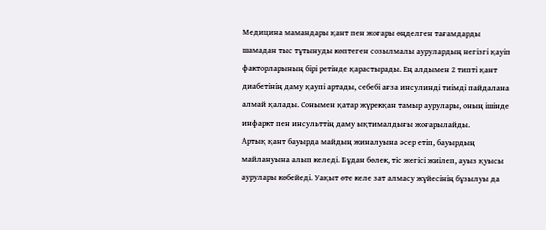Медицина мамандары қант пен жоғары өңделген тағамдарды шамадан тыс тұтынуды көптеген созылмалы аурулардың негізгі қауіп факторларының бірі ретінде қарастырады. Ең алдымен 2 типті қант диабетінің даму қаупі артады, себебі ағза инсулинді тиімді пайдалана алмай қалады. Сонымен қатар жүрекқан тамыр аурулары, оның ішінде инфаркт пен инсульттің даму ықтималдығы жоғарылайды.
Артық қант бауырда майдың жиналуына әсер етіп, бауырдың майлануына алып келеді. Бұдан бөлек, тіс жегісі жиілеп, ауыз қуысы аурулары көбейеді. Уақыт өте келе зат алмасу жүйесінің бұзылуы да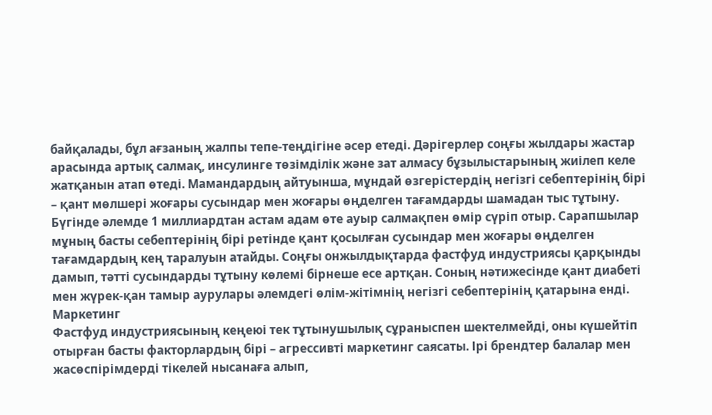байқалады, бұл ағзаның жалпы тепе-теңдігіне әсер етеді. Дәрігерлер соңғы жылдары жастар арасында артық салмақ, инсулинге төзімділік және зат алмасу бұзылыстарының жиілеп келе жатқанын атап өтеді. Мамандардың айтуынша, мұндай өзгерістердің негізгі себептерінің бірі – қант мөлшері жоғары сусындар мен жоғары өңделген тағамдарды шамадан тыс тұтыну. Бүгінде әлемде 1 миллиардтан астам адам өте ауыр салмақпен өмір сүріп отыр. Сарапшылар мұның басты себептерінің бірі ретінде қант қосылған сусындар мен жоғары өңделген тағамдардың кең таралуын атайды. Соңғы онжылдықтарда фастфуд индустриясы қарқынды дамып, тәтті сусындарды тұтыну көлемі бірнеше есе артқан. Соның нәтижесінде қант диабеті мен жүрек-қан тамыр аурулары әлемдегі өлім-жітімнің негізгі себептерінің қатарына енді.
Маркетинг
Фастфуд индустриясының кеңеюі тек тұтынушылық сұраныспен шектелмейді, оны күшейтіп отырған басты факторлардың бірі – агрессивті маркетинг саясаты. Ірі брендтер балалар мен жасөспірімдерді тікелей нысанаға алып,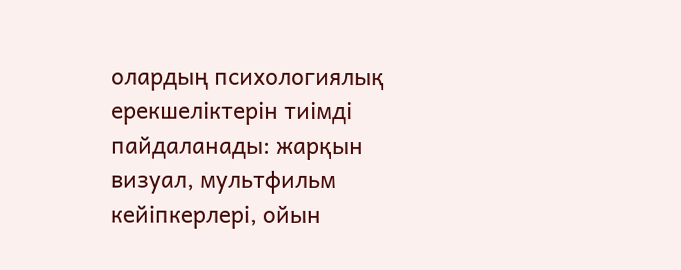олардың психологиялық ерекшеліктерін тиімді пайдаланады: жарқын визуал, мультфильм кейіпкерлері, ойын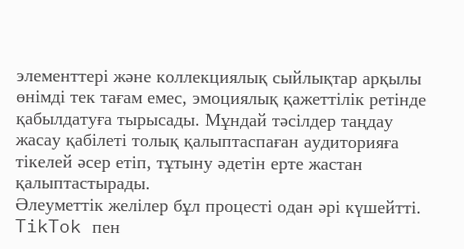элементтері және коллекциялық сыйлықтар арқылы өнімді тек тағам емес, эмоциялық қажеттілік ретінде қабылдатуға тырысады. Мұндай тәсілдер таңдау жасау қабілеті толық қалыптаспаған аудиторияға тікелей әсер етіп, тұтыну әдетін ерте жастан қалыптастырады.
Әлеуметтік желілер бұл процесті одан әрі күшейтті. TikTok пен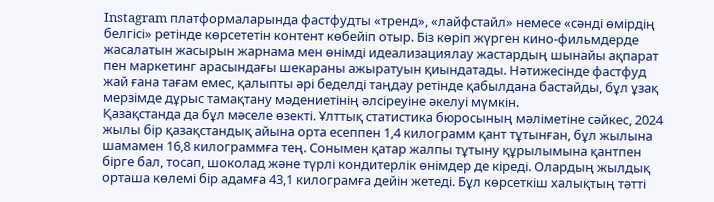Instagram платформаларында фастфудты «тренд», «лайфстайл» немесе «сәнді өмірдің белгісі» ретінде көрсететін контент көбейіп отыр. Біз көріп жүрген кино-фильмдерде жасалатын жасырын жарнама мен өнімді идеализациялау жастардың шынайы ақпарат пен маркетинг арасындағы шекараны ажыратуын қиындатады. Нәтижесінде фастфуд жай ғана тағам емес, қалыпты әрі беделді таңдау ретінде қабылдана бастайды, бұл ұзақ мерзімде дұрыс тамақтану мәдениетінің әлсіреуіне әкелуі мүмкін.
Қазақстанда да бұл мәселе өзекті. Ұлттық статистика бюросының мәліметіне сәйкес, 2024 жылы бір қазақстандық айына орта есеппен 1,4 килограмм қант тұтынған, бұл жылына шамамен 16,8 килограммға тең. Сонымен қатар жалпы тұтыну құрылымына қантпен бірге бал, тосап, шоколад және түрлі кондитерлік өнімдер де кіреді. Олардың жылдық орташа көлемі бір адамға 43,1 килограмға дейін жетеді. Бұл көрсеткіш халықтың тәтті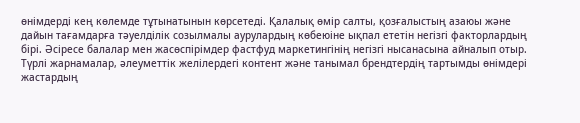өнімдерді кең көлемде тұтынатынын көрсетеді. Қалалық өмір салты, қозғалыстың азаюы және дайын тағамдарға тәуелділік созылмалы аурулардың көбеюіне ықпал ететін негізгі факторлардың бірі. Әсіресе балалар мен жасөспірімдер фастфуд маркетингінің негізгі нысанасына айналып отыр. Түрлі жарнамалар, әлеуметтік желілердегі контент және танымал брендтердің тартымды өнімдері жастардың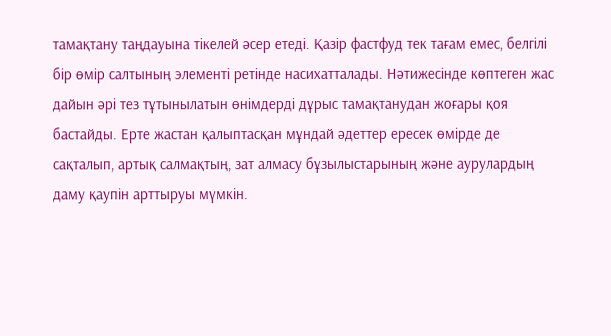тамақтану таңдауына тікелей әсер етеді. Қазір фастфуд тек тағам емес, белгілі бір өмір салтының элементі ретінде насихатталады. Нәтижесінде көптеген жас дайын әрі тез тұтынылатын өнімдерді дұрыс тамақтанудан жоғары қоя бастайды. Ерте жастан қалыптасқан мұндай әдеттер ересек өмірде де сақталып, артық салмақтың, зат алмасу бұзылыстарының және аурулардың даму қаупін арттыруы мүмкін.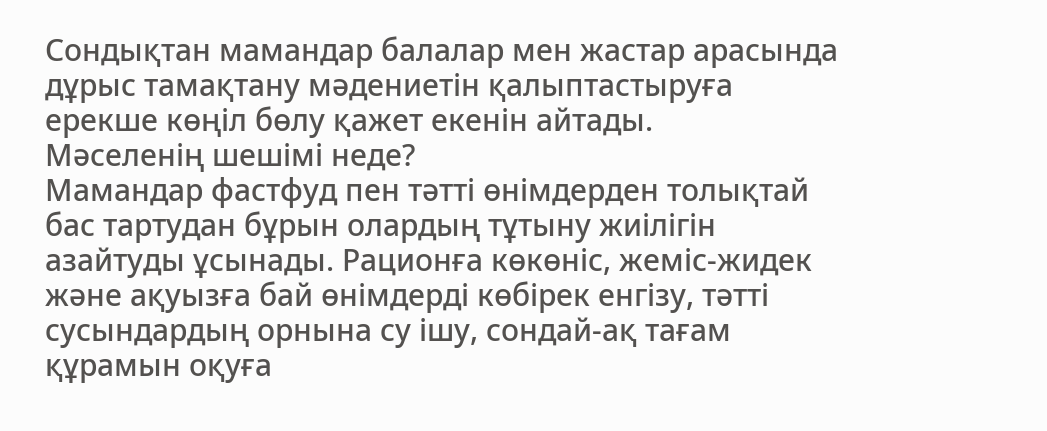Сондықтан мамандар балалар мен жастар арасында дұрыс тамақтану мәдениетін қалыптастыруға ерекше көңіл бөлу қажет екенін айтады.
Мәселенің шешімі неде?
Мамандар фастфуд пен тәтті өнімдерден толықтай бас тартудан бұрын олардың тұтыну жиілігін азайтуды ұсынады. Рационға көкөніс, жеміс-жидек және ақуызға бай өнімдерді көбірек енгізу, тәтті сусындардың орнына су ішу, сондай-ақ тағам құрамын оқуға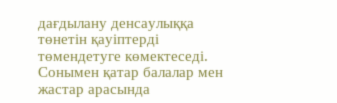дағдылану денсаулыққа төнетін қауіптерді төмендетуге көмектеседі. Сонымен қатар балалар мен жастар арасында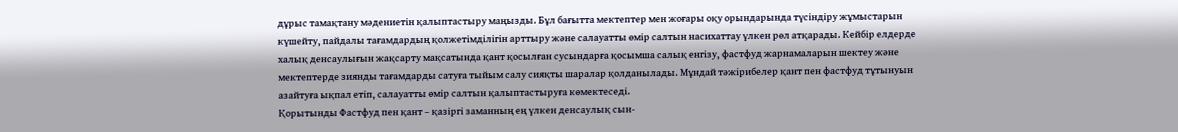дұрыс тамақтану мәдениетін қалыптастыру маңызды. Бұл бағытта мектептер мен жоғары оқу орындарында түсіндіру жұмыстарын күшейту, пайдалы тағамдардың қолжетімділігін арттыру және салауатты өмір салтын насихаттау үлкен рөл атқарады. Кейбір елдерде халық денсаулығын жақсарту мақсатында қант қосылған сусындарға қосымша салық енгізу, фастфуд жарнамаларын шектеу және мектептерде зиянды тағамдарды сатуға тыйым салу сияқты шаралар қолданылады. Мұндай тәжірибелер қант пен фастфуд тұтынуын азайтуға ықпал етіп, салауатты өмір салтын қалыптастыруға көмектеседі.
Қорытынды Фастфуд пен қант – қазіргі заманның ең үлкен денсаулық сын-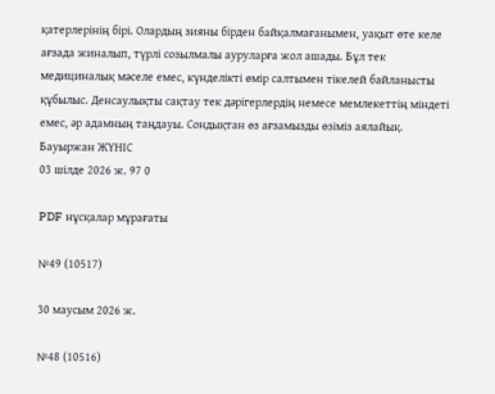қатерлерінің бірі. Олардың зияны бірден байқалмағанымен, уақыт өте келе ағзада жиналып, түрлі созылмалы ауруларға жол ашады. Бұл тек медициналық мәселе емес, күнделікті өмір салтымен тікелей байланысты құбылыс. Денсаулықты сақтау тек дәрігерлердің немесе мемлекеттің міндеті емес, әр адамның таңдауы. Сондықтан өз ағзамызды өзіміз аялайық.
Бауыржан ЖҮНІС
03 шілде 2026 ж. 97 0

PDF нұсқалар мұрағаты

№49 (10517)

30 маусым 2026 ж.

№48 (10516)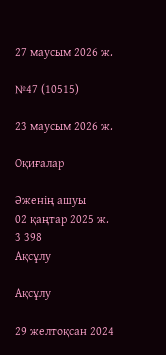27 маусым 2026 ж.

№47 (10515)

23 маусым 2026 ж.

Оқиғалар

Әженің ашуы
02 қаңтар 2025 ж. 3 398
Ақсұлу

Ақсұлу

29 желтоқсан 2024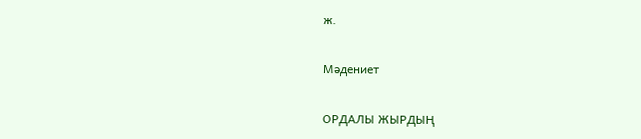ж.

Мәдениет

ОРДАЛЫ ЖЫРДЫҢ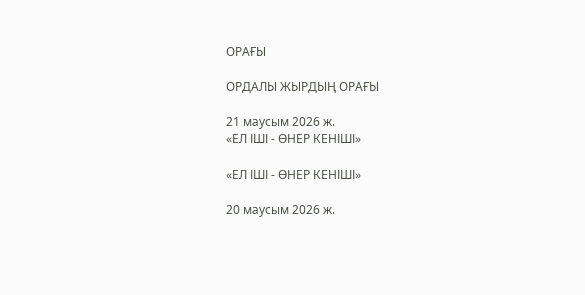ОРАҒЫ

ОРДАЛЫ ЖЫРДЫҢ ОРАҒЫ

21 маусым 2026 ж.
«ЕЛ ІШІ - ӨНЕР КЕНІШІ»

«ЕЛ ІШІ - ӨНЕР КЕНІШІ»

20 маусым 2026 ж.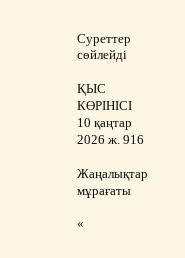Суреттер сөйлейдi

ҚЫС КӨРІНІСІ
10 қаңтар 2026 ж. 916

Жаңалықтар мұрағаты

«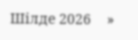Шілде 2026    »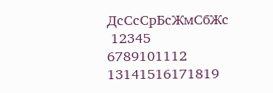ДсСсСрБсЖмСбЖс
 12345
6789101112
13141516171819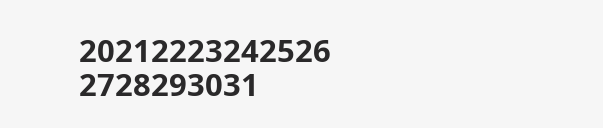20212223242526
2728293031